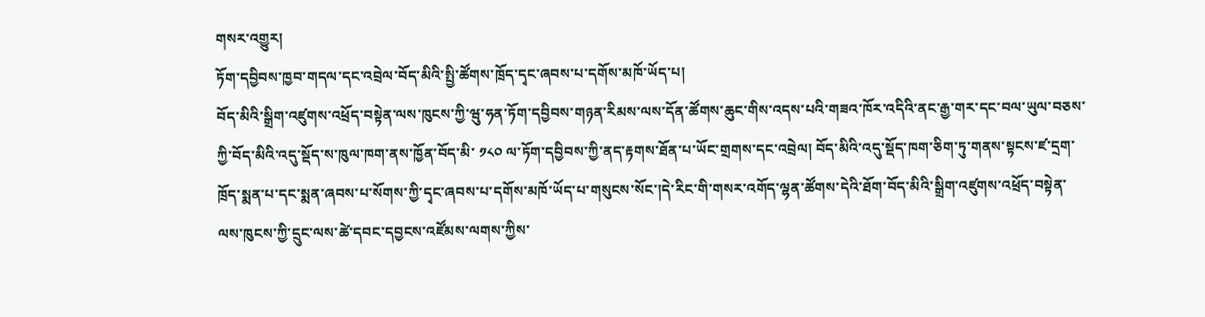གསར་འགྱུར།
ཏོག་དབྱིབས་ཁྱབ་གདལ་དང་འབྲེལ་བོད་མིའི་སྤྱི་ཚོགས་ཁྲོད་དྭང་ཞབས་པ་དགོས་མཁོ་ཡོད་པ།
བོད་མིའི་སྒྲིག་འཛུགས་འཕྲོད་བསྟེན་ལས་ཁུངས་ཀྱི་ཝུ་ཧན་ཏོག་དབྱིབས་གཉན་རིམས་ལས་དོན་ཚོགས་ཆུང་གིས་འདས་པའི་གཟའ་ཁོར་འདིའི་ནང་རྒྱ་གར་དང་བལ་ཡུལ་བཅས་ཀྱི་བོད་མིའི་འདུ་སྡོད་ས་ཁུལ་ཁག་ནས་ཁྱོན་བོད་མི་ ༡༨༠ ལ་ཏོག་དབྱིབས་ཀྱི་ནད་རྟགས་ཐོན་པ་ཡོང་གྲགས་དང་འབྲེལ། བོད་མིའི་འདུ་སྡོད་ཁག་ཅིག་ཏུ་གནས་སྟངས་ཛ་དྲག་ཁྲོད་སྨན་པ་དང་སྨན་ཞབས་པ་སོགས་ཀྱི་དྭང་ཞབས་པ་དགོས་མཁོ་ཡོད་པ་གསུངས་སོང་།དེ་རིང་གི་གསར་འགོད་ལྷན་ཚོགས་དེའི་ཐོག་བོད་མིའི་སྒྲིག་འཛུགས་འཕྲོད་བསྟེན་ལས་ཁུངས་ཀྱི་དྲུང་ལས་ཚེ་དབང་དབྱངས་འཛོམས་ལགས་ཀྱིས་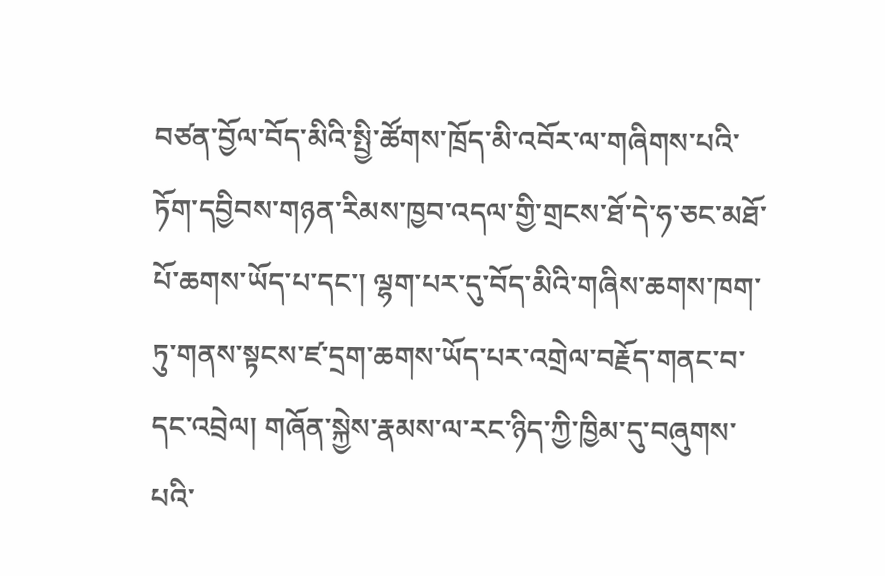བཙན་བྱོལ་བོད་མིའི་སྤྱི་ཚོགས་ཁྲོད་མི་འབོར་ལ་གཞིགས་པའི་ཏོག་དབྱིབས་གཉན་རིམས་ཁྱབ་འདལ་གྱི་གྲངས་ཐོ་དེ་ཧ་ཅང་མཐོ་པོ་ཆགས་ཡོད་པ་དང་། ལྷག་པར་དུ་བོད་མིའི་གཞིས་ཆགས་ཁག་ཏུ་གནས་སྟངས་ཛ་དྲག་ཆགས་ཡོད་པར་འགྲེལ་བརྗོད་གནང་བ་དང་འབྲེལ། གཞོན་སྐྱེས་རྣམས་ལ་རང་ཉིད་ཀྱི་ཁྱིམ་དུ་བཞུགས་པའི་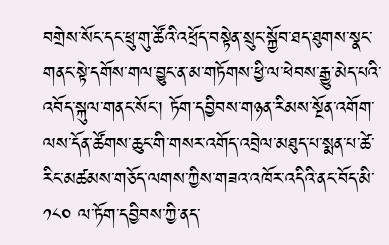བགྲེས་སོང་དང་ཕྲུ་གུ་ཚོའི་འཕྲོད་བསྟེན་སྲུང་སྐྱོབ་ཐད་ཐུགས་སྣང་གནང་སྟེ་དགོས་གལ་བྱུང་ན་མ་གཏོགས་ཕྱི་ལ་ཕེབས་རྒྱུ་མེད་པའི་འབོད་སྐུལ་གནང་སོང་། ཏོག་དབྱིབས་གཉན་རིམས་སྔོན་འགོག་ལས་དོན་ཚོགས་ཆུང་གི་གསར་འགོད་འབྲེལ་མཐུད་པ་སྨན་པ་ཚེ་རིང་མཚམས་གཅོད་ལགས་ཀྱིས་གཟའ་འཁོར་འདིའི་ནང་བོད་མི་ ༡༨༠ ལ་ཏོག་དབྱིབས་ཀྱི་ནད་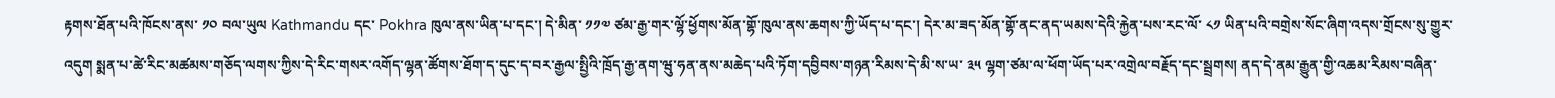རྟགས་ཐོན་པའི་ཁོངས་ནས་ ༡༠ བལ་ཡུལ Kathmandu དང་ Pokhra ཁུལ་ནས་ཡིན་པ་དང་། དེ་མིན་ ༡༡༧ ཙམ་རྒྱ་གར་ལྷོ་ཕྱོགས་མོན་གྷོ་ཁུལ་ནས་ཆགས་ཀྱི་ཡོད་པ་དང་། དེར་མ་ཟད་མོན་གྷོ་ནང་ནད་ཡམས་དེའི་རྐྱེན་པས་རང་ལོ་ ༨༡ ཡིན་པའི་བགྲེས་སོང་ཞིག་འདས་གྲོངས་སུ་གྱུར་འདུག སྨན་པ་ཚེ་རིང་མཚམས་གཅོད་ལགས་ཀྱིས་དེ་རིང་གསར་འགོད་ལྷན་ཚོགས་ཐོག་ད་དུང་ད་བར་རྒྱལ་སྤྱིའི་ཁྲོད་རྒྱ་ནག་ཝུ་ཧན་ནས་མཆེད་པའི་ཏོག་དབྱིབས་གཉན་རིམས་དེ་མི་ས་ཡ་ ༣༥ ལྷག་ཙམ་ལ་ཕོག་ཡོད་པར་འགྲེལ་བརྗོད་དང་སྦྲགས། ནད་དེ་ནམ་རྒྱུན་གྱི་འཆམ་རིམས་བཞིན་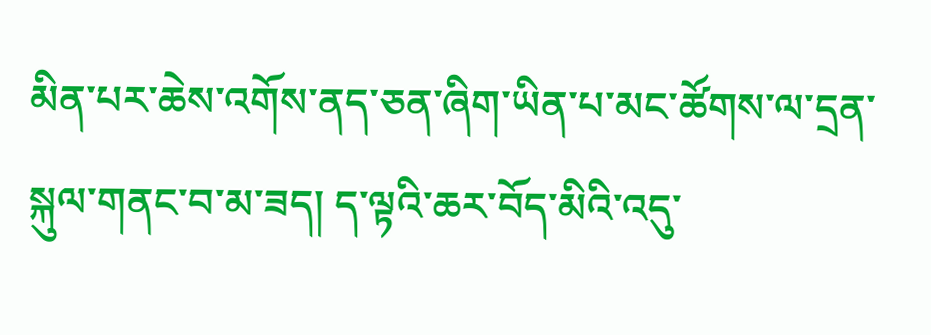མིན་པར་ཆེས་འགོས་ནད་ཅན་ཞིག་ཡིན་པ་མང་ཚོགས་ལ་དྲན་སྐུལ་གནང་བ་མ་ཟད། ད་ལྟའི་ཆར་བོད་མིའི་འདུ་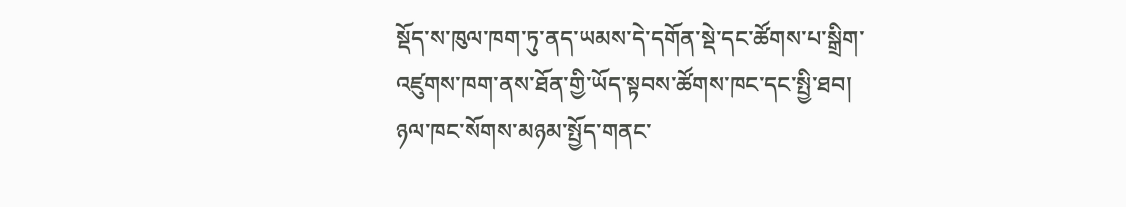སྡོད་ས་ཁུལ་ཁག་ཏུ་ནད་ཡམས་དེ་དགོན་སྡེ་དང་ཚོགས་པ་སྒྲིག་འཛུགས་ཁག་ནས་ཐོན་གྱི་ཡོད་སྟབས་ཚོགས་ཁང་དང་སྤྱི་ཐབ། ཉལ་ཁང་སོགས་མཉམ་སྤྱོད་གནང་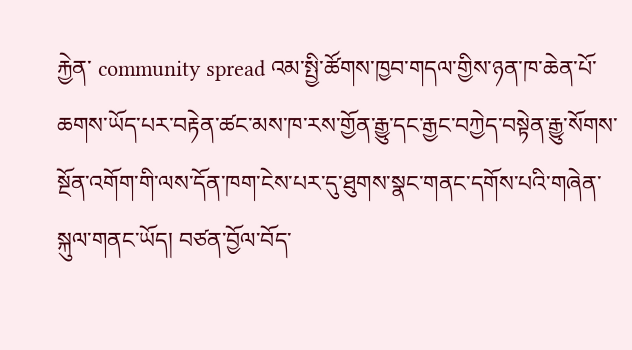རྐྱེན་ community spread འམ་སྤྱི་ཚོགས་ཁྱབ་གདལ་གྱིས་ཉན་ཁ་ཆེན་པོ་ཆགས་ཡོད་པར་བརྟེན་ཚང་མས་ཁ་རས་གྱོན་རྒྱུ་དང་རྒྱང་བཀྱེད་བསྟེན་རྒྱུ་སོགས་སྔོན་འགོག་གི་ལས་དོན་ཁག་ངེས་པར་དུ་ཐུགས་སྣང་གནང་དགོས་པའི་གཞེན་སྐུལ་གནང་ཡོད། བཙན་བྱོལ་བོད་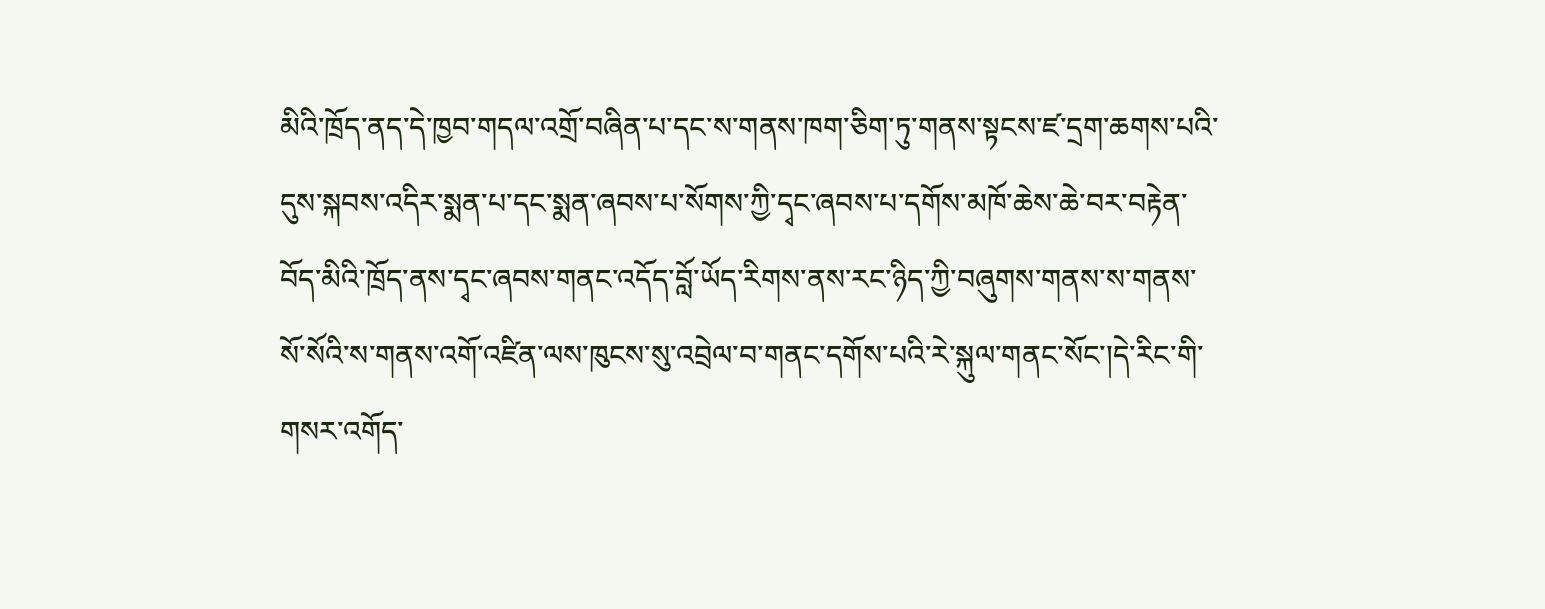མིའི་ཁྲོད་ནད་དེ་ཁྱབ་གདལ་འགྲོ་བཞིན་པ་དང་ས་གནས་ཁག་ཅིག་ཏུ་གནས་སྟངས་ཛ་དྲག་ཆགས་པའི་དུས་སྐབས་འདིར་སྨན་པ་དང་སྨན་ཞབས་པ་སོགས་ཀྱི་དྭང་ཞབས་པ་དགོས་མཁོ་ཆེས་ཆེ་བར་བརྟེན་བོད་མིའི་ཁྲོད་ནས་དྭང་ཞབས་གནང་འདོད་བློ་ཡོད་རིགས་ནས་རང་ཉིད་ཀྱི་བཞུགས་གནས་ས་གནས་སོ་སོའི་ས་གནས་འགོ་འཛིན་ལས་ཁུངས་སུ་འབྲེལ་བ་གནང་དགོས་པའི་རེ་སྐུལ་གནང་སོང་།དེ་རིང་གི་གསར་འགོད་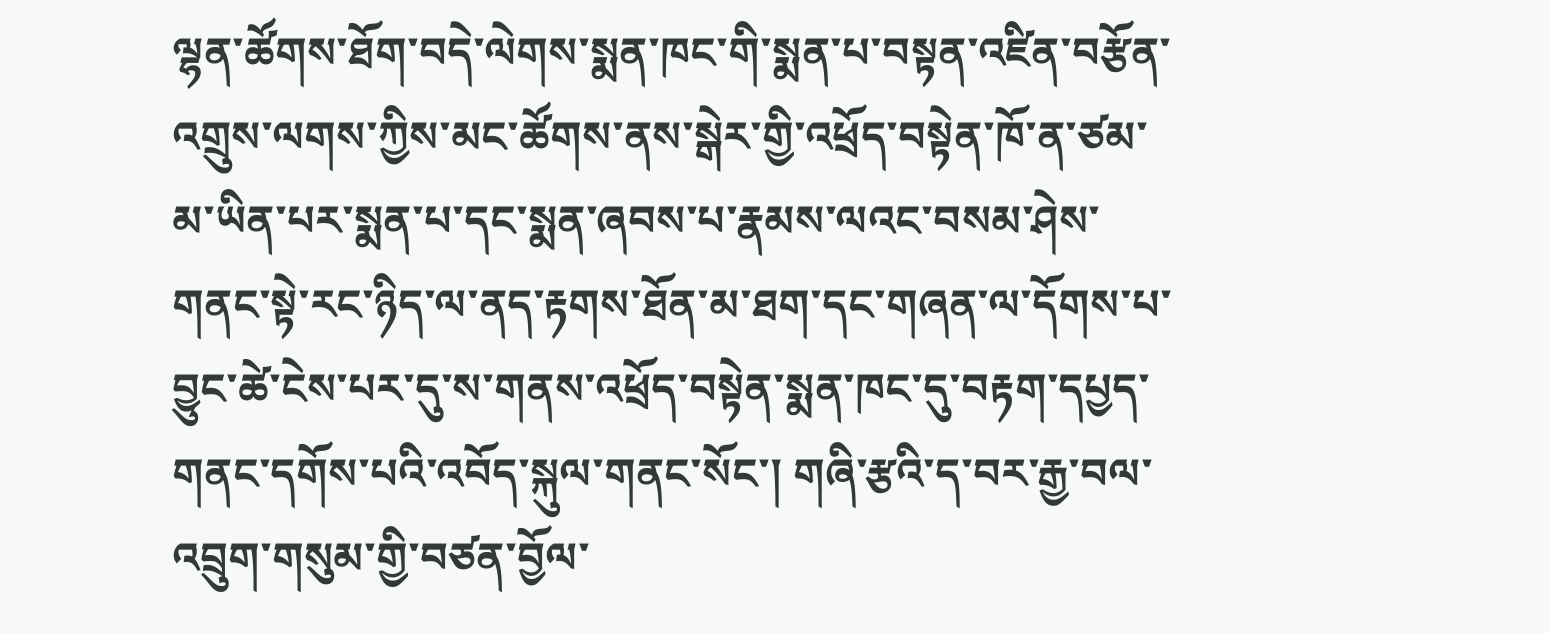ལྷན་ཚོགས་ཐོག་བདེ་ལེགས་སྨན་ཁང་གི་སྨན་པ་བསྟན་འཛིན་བརྩོན་འགྲུས་ལགས་ཀྱིས་མང་ཚོགས་ནས་སྒེར་གྱི་འཕྲོད་བསྟེན་ཁོ་ན་ཙམ་མ་ཡིན་པར་སྨན་པ་དང་སྨན་ཞབས་པ་རྣམས་ལའང་བསམ་ཤེས་གནང་སྟེ་རང་ཉིད་ལ་ནད་རྟགས་ཐོན་མ་ཐག་དང་གཞན་ལ་དོགས་པ་བྱུང་ཚེ་ངེས་པར་དུ་ས་གནས་འཕྲོད་བསྟེན་སྨན་ཁང་དུ་བརྟག་དཔྱད་གནང་དགོས་པའི་འབོད་སྐུལ་གནང་སོང་། གཞི་རྩའི་ད་བར་རྒྱ་བལ་འབྲུག་གསུམ་གྱི་བཙན་བྱོལ་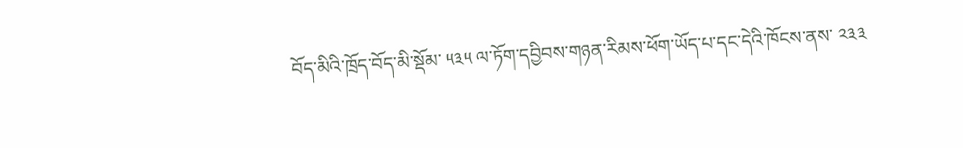བོད་མིའི་ཁྲོད་བོད་མི་སྡོམ་ ༥༣༥ ལ་ཏོག་དབྱིབས་གཉན་རིམས་ཕོག་ཡོད་པ་དང་དེའི་ཁོངས་ནས་ ༢༣༣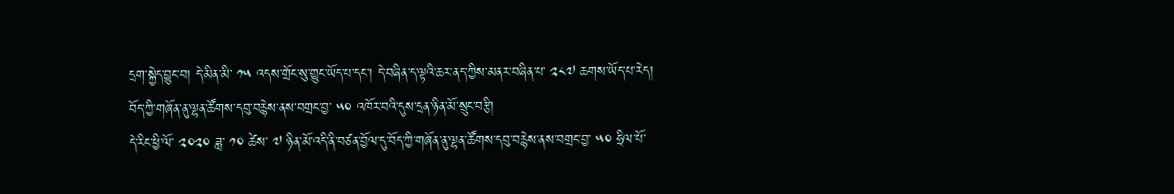དྲག་སྐྱེད་བྱུང་བ། དེ་མིན་མི་ ༡༥ འདས་གྲོང་སུ་གྱུང་ཡོད་པ་དང་། དེ་བཞིན་ད་ལྟའི་ཆར་ནད་ཀྱིས་མནར་བཞིན་པ་ ༢༨༧ ཆགས་ཡོད་པ་རེད།
བོད་ཀྱི་གཞོན་ནུ་ལྷན་ཚོགས་དབུ་བརྙེས་ནས་བགྲང་བྱ་ ༥༠ འཁོར་བའི་དུས་དྲན་ཉིན་མོ་སྲུང་བརྩི།
དེ་རིང་ཕྱི་ལོ་ ༢༠༢༠ ཟླ་ ༡༠ ཚེས་ ༧ ཉིན་མོ་འདི་ནི་བཙན་བྱོལ་དུ་བོད་ཀྱི་གཞོན་ནུ་ལྷན་ཚོགས་དབུ་བརྙེས་ནས་བགྲང་བྱ་ ༥༠ ཧྲིལ་པོ་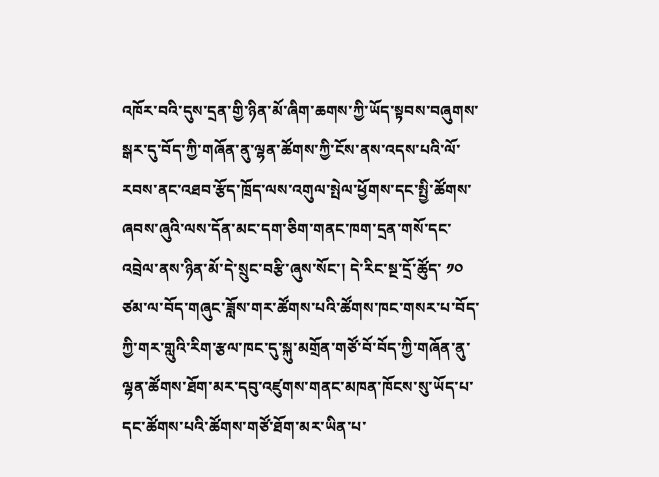འཁོར་བའི་དུས་དྲན་གྱི་ཉིན་མོ་ཞིག་ཆགས་ཀྱི་ཡོད་སྟབས་བཞུགས་སྒར་དུ་བོད་ཀྱི་གཞོན་ནུ་ལྷན་ཚོགས་ཀྱི་ངོས་ནས་འདས་པའི་ལོ་རབས་ནང་འཐབ་རྩོད་ཁྲོད་ལས་འགུལ་སྤེལ་ཕྱོགས་དང་སྤྱི་ཚོགས་ཞབས་ཞུའི་ལས་དོན་མང་དག་ཅིག་གནང་ཁག་དྲན་གསོ་དང་འབྲེལ་ནས་ཉིན་མོ་དེ་སྲུང་བརྩི་ཞུས་སོང་། དེ་རིང་སྔ་དྲོ་ཚོུད་ ༡༠ ཙམ་ལ་བོད་གཞུང་ཟློས་གར་ཚོགས་པའི་ཚོགས་ཁང་གསར་པ་བོད་ཀྱི་གར་གླུའི་རིག་རྩལ་ཁང་དུ་སྐུ་མགྲོན་གཙོ་བོ་བོད་ཀྱི་གཞོན་ནུ་ལྷན་ཚོགས་ཐོག་མར་དབུ་འཛུགས་གནང་མཁན་ཁོངས་སུ་ཡོད་པ་དང་ཚོགས་པའི་ཚོགས་གཙོ་ཐོག་མར་ཡིན་པ་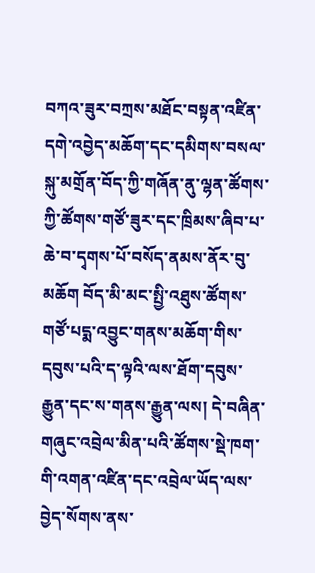བཀའ་ཟུར་བཀྲས་མཐོང་བསྟན་འཛིན་དགེ་འབྱེད་མཆོག་དང་དམིགས་བསལ་སྐུ་མགྲོན་བོད་ཀྱི་གཞོན་ནུ་ལྷན་ཚོགས་ཀྱི་ཚོགས་གཙོ་ཟུར་དང་ཁྲིམས་ཞིབ་པ་ཆེ་བ་དྭགས་པོ་བསོད་ནམས་ནོར་བུ་མཆོག བོད་མི་མང་སྤྱི་འཐུས་ཚོགས་གཙོ་པདྨ་འབྱུང་གནས་མཆོག་གིས་དབུས་པའི་ད་ལྟའི་ལས་ཐོག་དབུས་རྒྱུན་དང་ས་གནས་རྒྱུན་ལས། དེ་བཞིན་གཞུང་འབྲེལ་མིན་པའི་ཚོགས་སྡེ་ཁག་གི་འགན་འཛིན་དང་འབྲེལ་ཡོད་ལས་བྱེད་སོགས་ནས་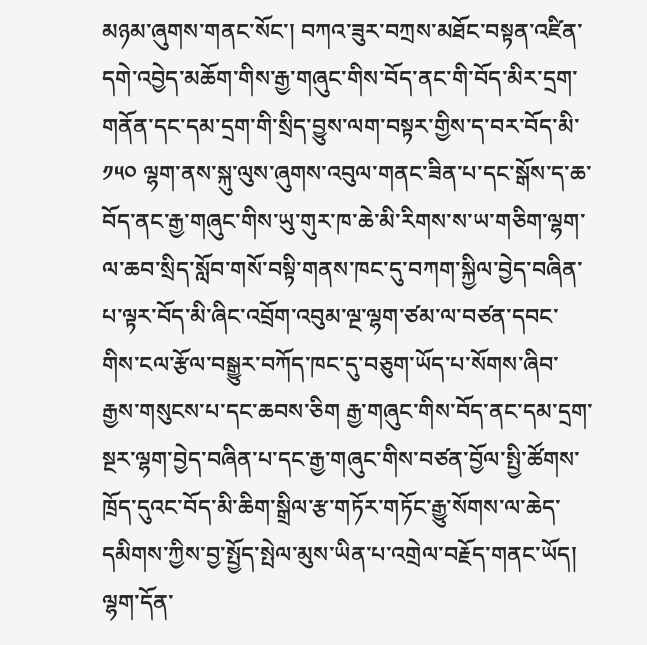མཉམ་ཞུགས་གནང་སོང་། བཀའ་ཟུར་བཀྲས་མཐོང་བསྟན་འཛིན་དགེ་འབྱེད་མཆོག་གིས་རྒྱ་གཞུང་གིས་བོད་ནང་གི་བོད་མིར་དྲག་གནོན་དང་དམ་དྲག་གི་སྲིད་བྱུས་ལག་བསྟར་གྱིས་ད་བར་བོད་མི་ ༡༥༠ ལྷག་ནས་སྐུ་ལུས་ཞུགས་འབུལ་གནང་ཟིན་པ་དང་སྒོས་ད་ཆ་བོད་ནང་རྒྱ་གཞུང་གིས་ཡུ་གུར་ཁ་ཆེ་མི་རིགས་ས་ཡ་གཅིག་ལྷག་ལ་ཆབ་སྲིད་སློབ་གསོ་བསྟི་གནས་ཁང་དུ་བཀག་སྐྱིལ་བྱེད་བཞིན་པ་ལྟར་བོད་མི་ཞིང་འབྲོག་འབུམ་ལྔ་ལྷག་ཙམ་ལ་བཙན་དབང་གིས་ངལ་རྩོལ་བསྒྱུར་བཀོད་ཁང་དུ་བཅུག་ཡོད་པ་སོགས་ཞིབ་རྒྱས་གསུངས་པ་དང་ཆབས་ཅིག རྒྱ་གཞུང་གིས་བོད་ནང་དམ་དྲག་སྔར་ལྷག་བྱེད་བཞིན་པ་དང་རྒྱ་གཞུང་གིས་བཙན་བྱོལ་སྤྱི་ཚོགས་ཁྲོད་དུའང་བོད་མི་ཆིག་སྒྲིལ་རྩ་གཏོར་གཏོང་རྒྱུ་སོགས་ལ་ཆེད་དམིགས་ཀྱིས་བྱ་སྤྱོད་སྤེལ་མུས་ཡིན་པ་འགྲེལ་བརྗོད་གནང་ཡོད། ལྷག་དོན་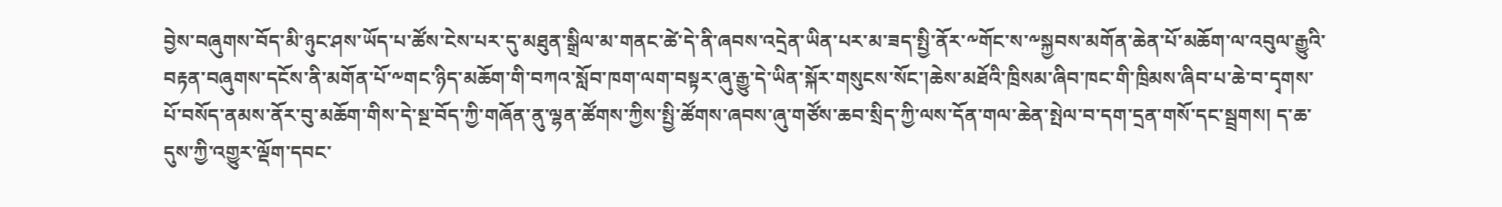བྱེས་བཞུགས་བོད་མི་ཉུང་ཤས་ཡོད་པ་ཚོས་ངེས་པར་དུ་མཐུན་སྒྲིལ་མ་གནང་ཚེ་དེ་ནི་ཞབས་འདྲེན་ཡིན་པར་མ་ཟད་སྤྱི་ནོར་༸གོང་ས་༸སྐྱབས་མགོན་ཆེན་པོ་མཆོག་ལ་འབུལ་རྒྱུའི་བརྟན་བཞུགས་དངོས་ནི་མགོན་པོ་༸གང་ཉིད་མཆོག་གི་བཀའ་སློབ་ཁག་ལག་བསྟར་ཞུ་རྒྱུ་དེ་ཡིན་སྐོར་གསུངས་སོང་།ཆེས་མཐོའི་ཁྲིསམ་ཞིབ་ཁང་གི་ཁྲིམས་ཞིབ་པ་ཆེ་བ་དྭགས་པོ་བསོད་ནམས་ནོར་བུ་མཆོག་གིས་དེ་སྔ་བོད་ཀྱི་གཞོན་ནུ་ལྷན་ཚོགས་ཀྱིས་སྤྱི་ཚོགས་ཞབས་ཞུ་གཙོས་ཆབ་སྲིད་ཀྱི་ལས་དོན་གལ་ཆེན་སྤེལ་བ་དག་དྲན་གསོ་དང་སྦྲགས། ད་ཆ་དུས་ཀྱི་འགྱུར་ལྡོག་དབང་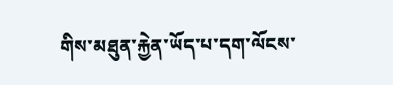གིས་མཐུན་རྐྱེན་ཡོད་པ་དག་ལོངས་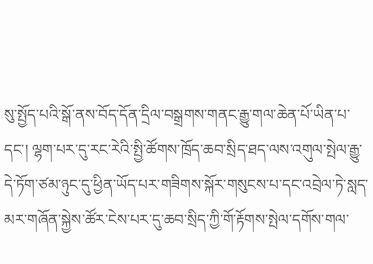སུ་སྤྱོད་པའི་སྒོ་ནས་བོད་དོན་དྲིལ་བསྒྲགས་གནང་རྒྱུ་གལ་ཆེན་པོ་ཡིན་པ་དང་། ལྷག་པར་དུ་རང་རེའི་སྤྱི་ཚོགས་ཁྲོད་ཆབ་སྲིད་ཐད་ལས་འགུལ་སྤེལ་རྒྱུ་དེ་ཏོག་ཙམ་ཉུང་དུ་ཕྱིན་ཡོད་པར་གཟིགས་སྐོར་གསུངས་པ་དང་འབྲེལ་ཏེ་སླད་མར་གཞོན་སྐྱེས་ཚོར་ངེས་པར་དུ་ཆབ་སྲིད་ཀྱི་གོ་རྟོགས་སྤེལ་དགོས་གལ་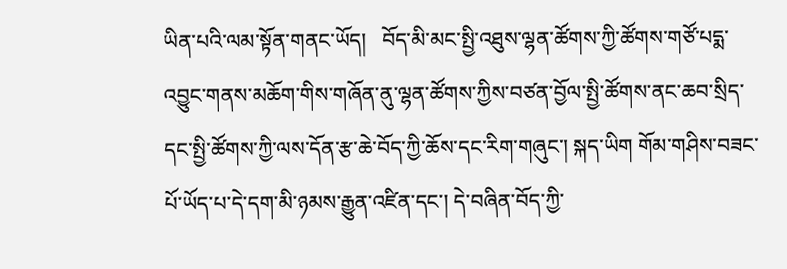ཡིན་པའི་ལམ་སྟོན་གནང་ཡོད།   བོད་མི་མང་སྤྱི་འཐུས་ལྷན་ཚོགས་ཀྱི་ཚོགས་གཙོ་པདྨ་འབྱུང་གནས་མཆོག་གིས་གཞོན་ནུ་ལྷན་ཚོགས་ཀྱིས་བཙན་བྱོལ་སྤྱི་ཚོགས་ནང་ཆབ་སྲིད་དང་སྤྱི་ཚོགས་ཀྱི་ལས་དོན་རྩ་ཆེ་བོད་ཀྱི་ཆོས་དང་རིག་གཞུང་། སྐད་ཡིག གོམ་གཤིས་བཟང་པོ་ཡོད་པ་དེ་དག་མི་ཉམས་རྒྱུན་འཛིན་དང་། དེ་བཞིན་བོད་ཀྱི་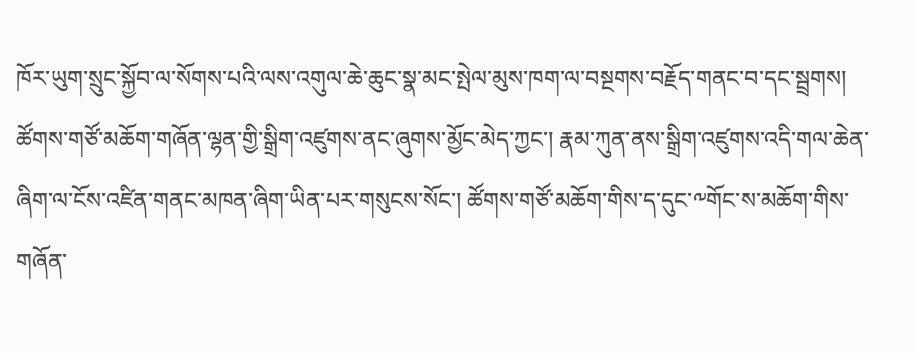ཁོར་ཡུག་སྲུང་སྐྱོབ་ལ་སོགས་པའི་ལས་འགུལ་ཆེ་ཆུང་སྣ་མང་སྤེལ་མུས་ཁག་ལ་བསྔགས་བརྗོད་གནང་བ་དང་སྦྲགས། ཚོགས་གཙོ་མཆོག་གཞོན་ལྷན་གྱི་སྒྲིག་འཛུགས་ནང་ཞུགས་མྱོང་མེད་ཀྱང་། རྣམ་ཀུན་ནས་སྒྲིག་འཛུགས་འདི་གལ་ཆེན་ཞིག་ལ་ངོས་འཛིན་གནང་མཁན་ཞིག་ཡིན་པར་གསུངས་སོང་། ཚོགས་གཙོ་མཆོག་གིས་ད་དུང་༸གོང་ས་མཆོག་གིས་གཞོན་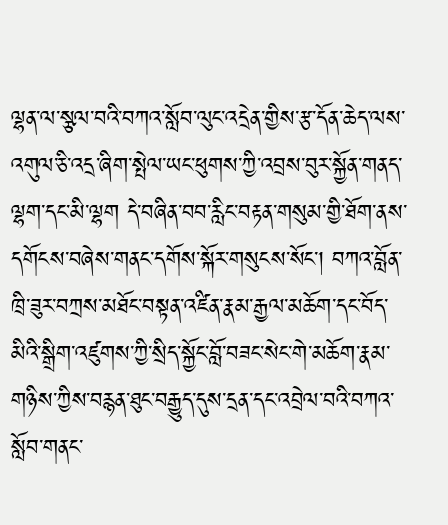ལྷན་ལ་སྩལ་བའི་བཀའ་སློབ་ལུང་འདྲེན་གྱིས་རྩ་དོན་ཆེད་ལས་འགུལ་ཅི་འདྲ་ཞིག་སྤེལ་ཡང་ཕུགས་ཀྱི་འབྲས་བུར་སྐྱོན་གནད་ལྷག་དང་མི་ལྷག དེ་བཞིན་བབ་རླིང་བརྟན་གསུམ་གྱི་ཐོག་ནས་དགོངས་བཞེས་གནང་དགོས་སྐོར་གསུངས་སོང་། བཀའ་བློན་ཁྲི་ཟུར་བཀྲས་མཐོང་བསྟན་འཛིན་རྣམ་རྒྱལ་མཆོག་དང་བོད་མིའི་སྒྲིག་འཛུགས་ཀྱི་སྲིད་སྐྱོང་བློ་བཟང་སེང་གེ་མཆོག་རྣམ་གཉིས་ཀྱིས་བརྙན་ཐུང་བརྒྱུད་དུས་དྲན་དང་འབྲེལ་བའི་བཀའ་སློབ་གནང་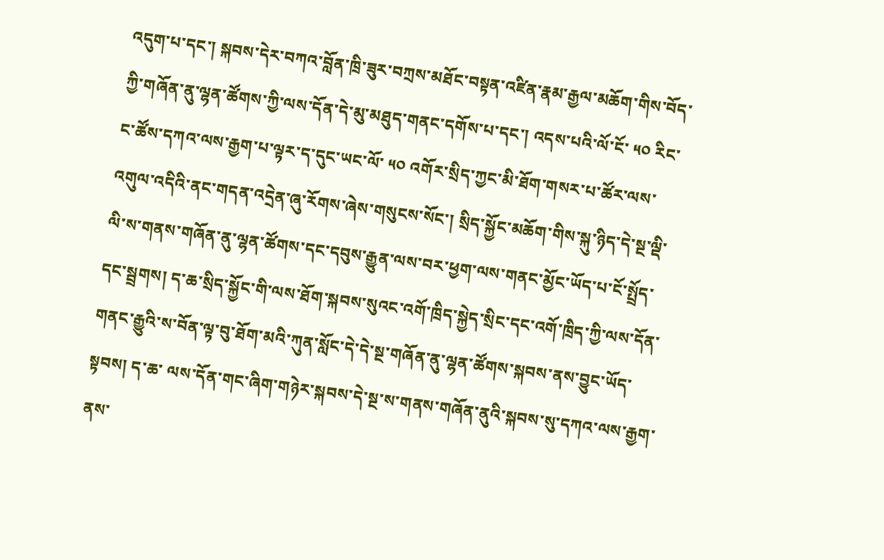འདུག་པ་དང་། སྐབས་དེར་བཀའ་བློན་ཁྲི་ཟུར་བཀྲས་མཐོང་བསྟན་འཛིན་རྣམ་རྒྱལ་མཆོག་གིས་བོད་ཀྱི་གཞོན་ནུ་ལྷན་ཚོགས་ཀྱི་ལས་དོན་དེ་མུ་མཐུད་གནང་དགོས་པ་དང་། འདས་པའི་ལོ་ངོ་ ༥༠ རིང་ང་ཚོས་དཀའ་ལས་རྒྱག་པ་ལྟར་ད་དུང་ཡང་ལོ་ ༥༠ འགོར་སྲིད་ཀྱང་མི་ཐོག་གསར་པ་ཚོར་ལས་འགུལ་འདིའི་ནང་གདན་འདྲེན་ཞུ་རོགས་ཞེས་གསུངས་སོང་། སྲིད་སྐྱོང་མཆོག་གིས་སྐུ་ཉིད་དེ་སྔ་ལྡི་ལི་ས་གནས་གཞོན་ནུ་ལྷན་ཚོགས་དང་དབུས་རྒྱུན་ལས་བར་ཕྱག་ལས་གནང་མྱོང་ཡོད་པ་ངོ་སྤྲོད་དང་སྦྲགས། ད་ཆ་སྲིད་སྐྱོང་གི་ལས་ཐོག་སྐབས་སུའང་འགོ་ཁྲིད་སྐྱེད་སྲིང་དང་འགོ་ཁྲིད་ཀྱི་ལས་དོན་གནང་རྒྱུའི་ས་བོན་ལྟ་བུ་ཐོག་མའི་ཀུན་སློང་དེ་དེ་སྔ་གཞོན་ནུ་ལྷན་ཚོགས་སྐབས་ནས་བྱུང་ཡོད་སྟབས། ད་ཆ་ ལས་དོན་གང་ཞིག་གཉེར་སྐབས་དེ་སྔ་ས་གནས་གཞོན་ནུའི་སྐབས་སུ་དཀའ་ལས་རྒྱག་ནས་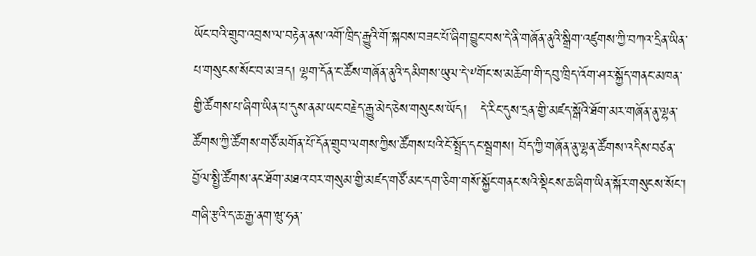ཡོང་བའི་གྲུབ་འབྲས་ལ་བརྟེན་ནས་འགོ་ཁྲིད་རྒྱུའི་གོ་སྐབས་བཟང་པོ་ཞིག་བྱུང་བས་དེ་ནི་གཞོན་ནུའི་སྒྲིག་འཛུགས་ཀྱི་བཀའ་དྲིན་ཡིན་པ་གསུངས་སོང་བ་མ་ཟད། ལྷག་དོན་ང་ཚོས་གཞོན་ནུའི་དམིགས་ཡུལ་དེ་༸གོང་ས་མཆོག་གི་དབུ་ཁྲིད་འོག་ཤར་སྐྱོད་གནང་མཁན་གྱི་ཚོགས་པ་ཞིག་ཡིན་པ་དུས་ནམ་ཡང་བརྗེད་རྒྱུ་མེད་ཅེས་གསུངས་ཡོད།   དེ་རིང་དུས་དྲན་གྱི་མཛད་སྒོའི་ཐོག་མར་གཞོན་ནུ་ལྷན་ཚོགས་ཀྱི་ཚོགས་གཙོ་མགོན་པོ་དོན་གྲུབ་ལགས་ཀྱིས་ཚོགས་པའི་ངོ་སྤྲོད་དང་སྦྲགས། བོད་ཀྱི་གཞོན་ནུ་ལྷན་ཚོགས་འདིས་བཙན་བྱོལ་སྤྱི་ཚོགས་ནང་ཐོག་མཐའ་བར་གསུམ་གྱི་མཛད་གཙོ་མང་དག་ཅིག་གསོ་སྐྱོང་གནང་སའི་སྡིངས་ཆ་ཞིག་ཡིན་སྐོར་གསུངས་སོང་། གཞི་རྩའི་ད་ཆ་རྒྱ་ནག་ཝུ་ཧན་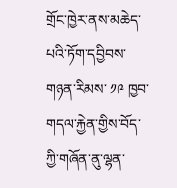གྲོང་ཁྱེར་ནས་མཆེད་པའི་ཏོག་དབྱིབས་གཉན་རིམས་ ༡༩ ཁྱབ་གདལ་རྐྱེན་གྱིས་བོད་ཀྱི་གཞོན་ནུ་ལྷན་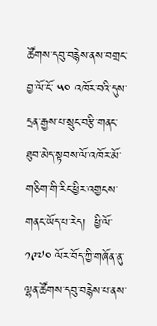ཚོགས་དབུ་བརྙེས་ནས་བགྲང་བྱ་ལོ་ངོ་ ༥༠ འཁོར་བའི་དུས་དྲན་རྒྱས་པ་སྲུང་བརྩི་གནང་ཐུབ་མེད་སྟབས་ལོ་འཁོར་མོ་གཅིག་གི་རིང་ཕྱིར་འགྱངས་གནང་ཡོད་པ་རེད།  ཕྱི་ལོ་ ༡༩༧༠ ལོར་བོད་ཀྱི་གཞོན་ནུ་ལྷན་ཚོགས་དབུ་བརྙེས་པ་ནས་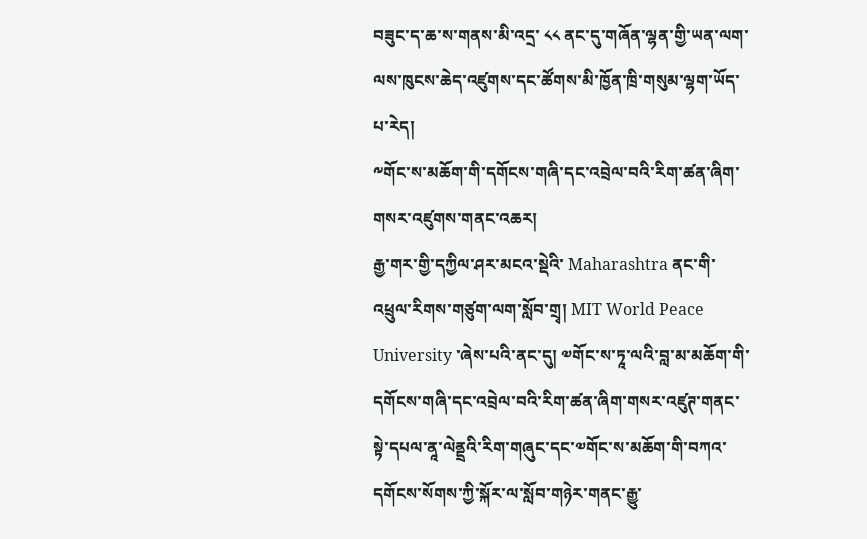བཟུང་ད་ཆ་ས་གནས་མི་འདྲ་ ༨༨ ནང་དུ་གཞོན་ལྷན་གྱི་ཡན་ལག་ལས་ཁུངས་ཆེད་འཛུགས་དང་ཚོགས་མི་ཁྱོན་ཁྲི་གསུམ་ལྷག་ཡོད་པ་རེད།
༸གོང་ས་མཆོག་གི་དགོངས་གཞི་དང་འབྲེལ་བའི་རིག་ཚན་ཞིག་གསར་འཛུགས་གནང་འཆར།
རྒྱ་གར་གྱི་དཀྱིལ་ཤར་མངའ་སྡེའི་ Maharashtra ནང་གི་འཕྲུལ་རིགས་གཙུག་ལག་སློབ་གྲྭ། MIT World Peace University ་ཞེས་པའི་ནང་དུ། ༧གོང་ས་ཏཱ་ལའི་བླ་མ་མཆོག་གི་དགོངས་གཞི་དང་འབྲེལ་བའི་རིག་ཚན་ཞིག་གསར་འཛུཊ་གནང་སྟེ་དཔལ་ནཱ་ལེནྡྲའི་རིག་གཞུང་དང་༧གོང་ས་མཆོག་གི་བཀའ་དགོངས་སོགས་ཀྱི་སྐོར་ལ་སློབ་གཉེར་གནང་རྒྱུ་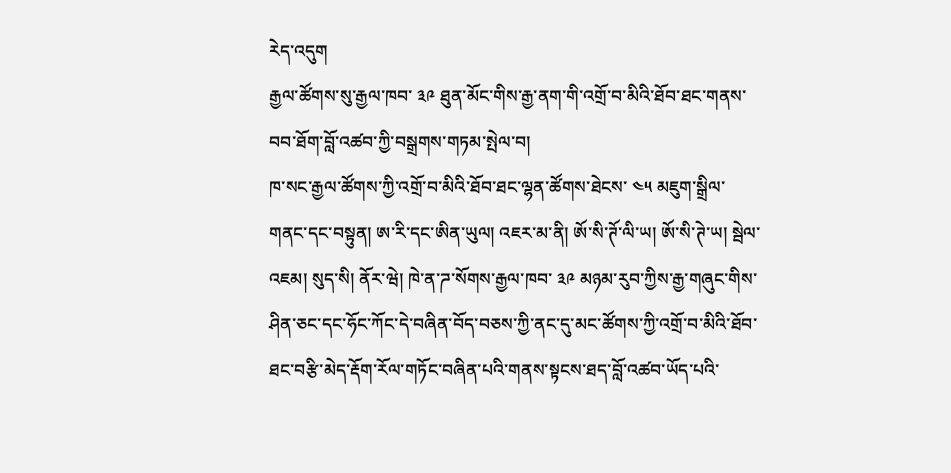རེད་འདུག
རྒྱལ་ཚོགས་སུ་རྒྱལ་ཁབ་ ༣༩ ཐུན་མོང་གིས་རྒྱ་ནག་གི་འགྲོ་བ་མིའི་ཐོབ་ཐང་གནས་བབ་ཐོག་བློ་འཚབ་ཀྱི་བསྒྲགས་གཏམ་སྤེལ་བ།
ཁ་སང་རྒྱལ་ཚོགས་ཀྱི་འགྲོ་བ་མིའི་ཐོབ་ཐང་ལྷན་ཚོགས་ཐེངས་ ༤༥ མཇུག་སྒྲིལ་གནང་དང་བསྟུན། ཨ་རི་དང་ཨིན་ཡུལ། འཇར་མ་ནི། ཨོ་སི་ཊོ་ལི་ཡ། ཨོ་སི་ཊེ་ཡ། སྦེལ་འཇམ། སུད་སི། ནོར་ཝེ། ཁེ་ན་ཌ་སོགས་རྒྱལ་ཁབ་ ༣༩ མཉམ་རུབ་ཀྱིས་རྒྱ་གཞུང་གིས་ཤིན་ཅང་དང་ཧོང་ཀོང་དེ་བཞིན་བོད་བཅས་ཀྱི་ནང་དུ་མང་ཚོགས་ཀྱི་འགྲོ་བ་མིའི་ཐོབ་ཐང་བརྩི་མེད་རྡོག་རོལ་གཏོང་བཞིན་པའི་གནས་སྟངས་ཐད་བློ་འཚབ་ཡོད་པའི་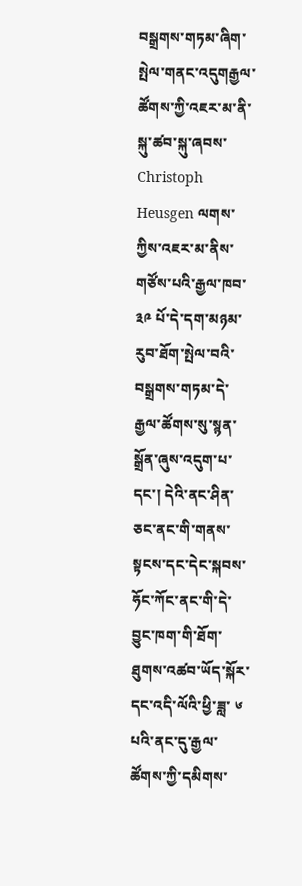བསྒྲགས་གཏམ་ཞིག་སྤེལ་གནང་འདུགརྒྱལ་ཚོགས་ཀྱི་འཇར་མ་ནི་སྐུ་ཚབ་སྐུ་ཞབས་ Christoph Heusgen ལགས་ཀྱིས་འཇར་མ་ནིས་གཙོས་པའི་རྒྱལ་ཁབ་ ༣༩ པོ་དེ་དག་མཉམ་རུབ་ཐོག་སྤེལ་བའི་བསྒྲགས་གཏམ་དེ་རྒྱལ་ཚོགས་སུ་སྙན་སྒྲོན་ཞུས་འདུག་པ་དང་། དེའི་ནང་ཤིན་ཅང་ནང་གི་གནས་སྟངས་དང་དེང་སྐབས་ཧོང་ཀོང་ནང་གི་དེ་བྱུང་ཁག་གི་ཐོག་ཐུགས་འཚབ་ཡོད་སྐོར་དང་འདི་ལོའི་ཕྱི་ཟླ་ ༦ པའི་ནང་དུ་རྒྱལ་ཚོགས་ཀྱི་དམིགས་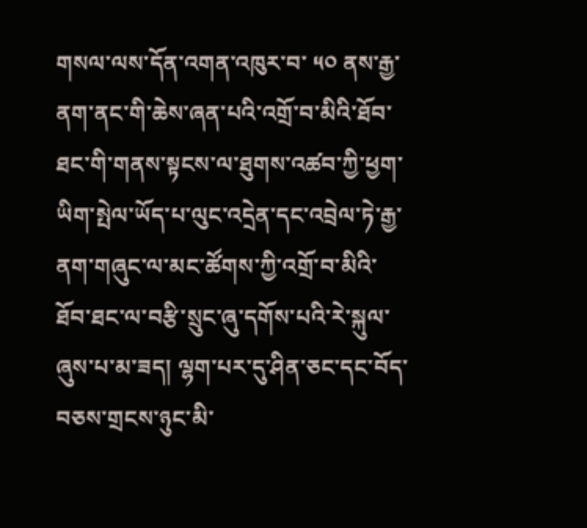གསལ་ལས་དོན་འགན་འཁུར་བ་ ༥༠ ནས་རྒྱ་ནག་ནང་གི་ཆེས་ཞན་པའི་འགྲོ་བ་མིའི་ཐོབ་ཐང་གི་གནས་སྟངས་ལ་ཐུགས་འཚབ་ཀྱི་ཕྱག་ཡིག་སྤེལ་ཡོད་པ་ལུང་འདྲེན་དང་འབྲེལ་ཏེ་རྒྱ་ནག་གཞུང་ལ་མང་ཚོགས་ཀྱི་འགྲོ་བ་མིའི་ཐོབ་ཐང་ལ་བརྩི་སྲུང་ཞུ་དགོས་པའི་རེ་སྐུལ་ཞུས་པ་མ་ཟད། ལྷག་པར་དུ་ཤིན་ཅང་དང་བོད་བཅས་གྲངས་ཉུང་མི་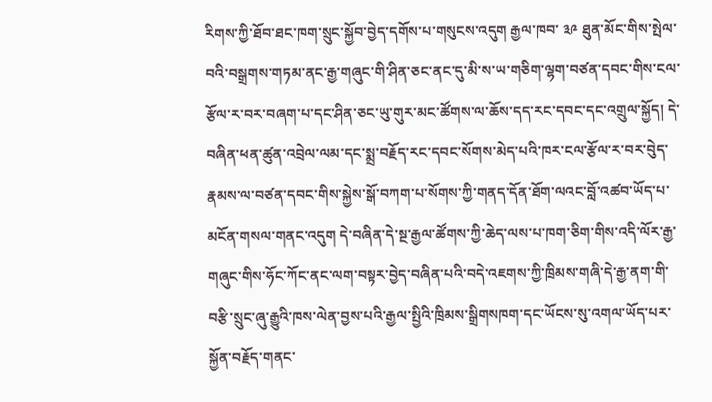རིགས་ཀྱི་ཐོབ་ཐང་ཁག་སྲུང་སྐྱོབ་བྱེད་དགོས་པ་གསུངས་འདུག རྒྱལ་ཁབ་ ༣༩ ཐུན་མོང་གིས་སྤེལ་བའི་བསྒྲགས་གཏམ་ནང་རྒྱ་གཞུང་གི་ཤིན་ཅང་ནང་དུ་མི་ས་ཡ་གཅིག་ལྷག་བཙན་དབང་གིས་ངལ་རྩོལ་ར་བར་བཞག་པ་དང་ཤིན་ཅང་ཡུ་གུར་མང་ཚོགས་ལ་ཆོས་དད་རང་དབང་དང་འགྲུལ་སྐྱོད། དེ་བཞིན་ཕན་ཚུན་འབྲེལ་ལམ་དང་སྨྲ་བརྗོད་རང་དབང་སོགས་མེད་པའི་ཁར་ངལ་རྩོལ་ར་བར་བེུད་རྣམས་ལ་བཙན་དབང་གིས་སྐྱེས་སྒོ་བཀག་པ་སོགས་ཀྱི་གནད་དོན་ཐོག་ལའང་བློ་འཚབ་ཡོད་པ་མངོན་གསལ་གནང་འདུག དེ་བཞིན་དེ་སྔ་རྒྱལ་ཚོགས་ཀྱི་ཆེད་ལས་པ་ཁག་ཅིག་གིས་འདི་ལོར་རྒྱ་གཞུང་གིས་ཧོང་ཀོང་ནང་ལག་བསྟར་བྱེད་བཞིན་པའི་བདེ་འཇགས་ཀྱི་ཁྲིམས་གཞི་དེ་རྒྱ་ནག་གི་བརྩི་སྲུང་ཞུ་རྒྱུའི་ཁས་ལེན་བྱས་པའི་རྒྱལ་སྤྱིའི་ཁྲིམས་སྒྲིགསཁག་དང་ཡོངས་སུ་འགལ་ཡོད་པར་སྐྱོན་བརྗོད་གནང་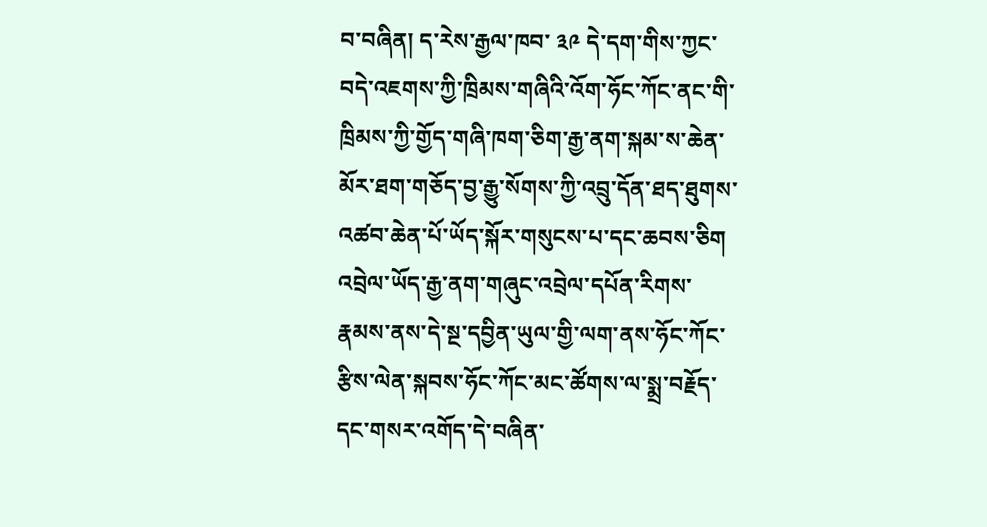བ་བཞིན། ད་རེས་རྒྱལ་ཁབ་ ༣༩ དེ་དག་གིས་ཀྱང་བདེ་འཇགས་ཀྱི་ཁྲིམས་གཞིའི་འོག་ཧོང་ཀོང་ནང་གི་ཁྲིམས་ཀྱི་གྱོད་གཞི་ཁག་ཅིག་རྒྱ་ནག་སྐམ་ས་ཆེན་མོར་ཐག་གཅོད་བྱ་རྒྱུ་སོགས་ཀྱི་འབྲུ་དོན་ཐད་ཐུགས་འཚབ་ཆེན་པོ་ཡོད་སྐོར་གསུངས་པ་དང་ཆབས་ཅིག འབྲེལ་ཡོད་རྒྱ་ནག་གཞུང་འབྲེལ་དཔོན་རིགས་རྣམས་ནས་དེ་སྔ་དབྱིན་ཡུལ་གྱི་ལག་ནས་ཧོང་ཀོང་རྩིས་ལེན་སྐབས་ཧོང་ཀོང་མང་ཚོགས་ལ་སྨྲ་བརྗོད་དང་གསར་འགོད་དེ་བཞིན་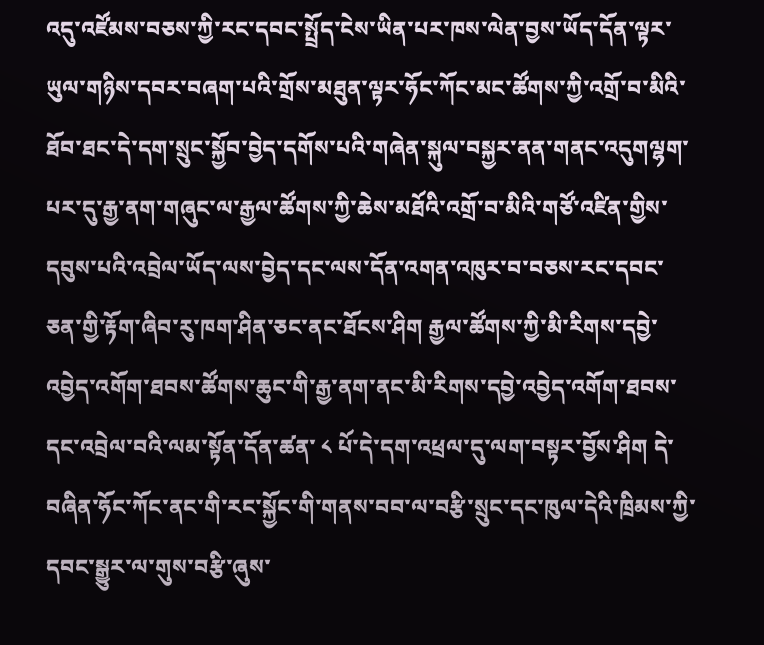འདུ་འཛོམས་བཅས་ཀྱི་རང་དབང་སྤྲོད་ངེས་ཡིན་པར་ཁས་ལེན་བྱས་ཡོད་དོན་ལྟར་ཡུལ་གཉིས་དབར་བཞག་པའི་གྲོས་མཐུན་ལྟར་ཧོང་ཀོང་མང་ཚོགས་ཀྱི་འགྲོ་བ་མིའི་ཐོབ་ཐང་དེ་དག་སྲུང་སྐྱོབ་བྱེད་དགོས་པའི་གཞེན་སྐུལ་བསྐྱར་ནན་གནང་འདུགལྷག་པར་དུ་རྒྱ་ནག་གཞུང་ལ་རྒྱལ་ཚོགས་ཀྱི་ཆེས་མཐོའི་འགྲོ་བ་མིའི་གཙོ་འཛིན་གྱིས་དབུས་པའི་འབྲེལ་ཡོད་ལས་བྱེད་དང་ལས་དོན་འགན་འཁུར་བ་བཅས་རང་དབང་ཅན་གྱི་རྟོག་ཞིབ་རུ་ཁག་ཤིན་ཅང་ནང་ཐོངས་ཤིག རྒྱལ་ཚོགས་ཀྱི་མི་རིགས་དབྱེ་འབྱེད་འགོག་ཐབས་ཚོགས་ཆུང་གི་རྒྱ་ནག་ནང་མི་རིགས་དབྱེ་འབྱེད་འགོག་ཐབས་དང་འབྲེལ་བའི་ལམ་སྟོན་དོན་ཚན་ ༨ པོ་དེ་དག་འཕྲལ་དུ་ལག་བསྟར་བྱོས་ཤིག དེ་བཞིན་ཧོང་ཀོང་ནང་གི་རང་སྐྱོང་གི་གནས་བབ་ལ་བརྩི་སྲུང་དང་ཁུལ་དེའི་ཁྲིམས་ཀྱི་དབང་སྒྱུར་ལ་གུས་བརྩི་ཞུས་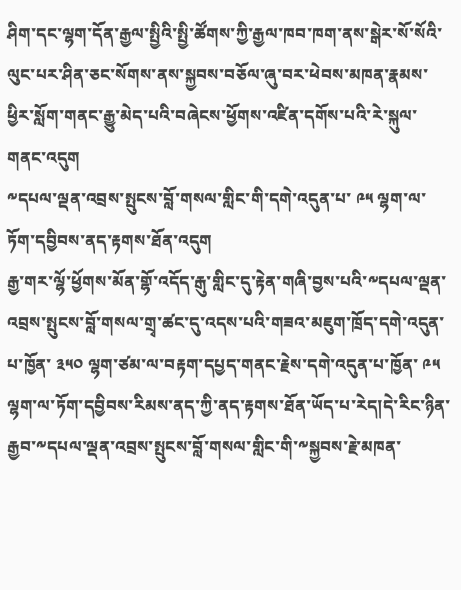ཤིག་དང་ལྷག་དོན་རྒྱལ་སྤྱིའི་སྤྱི་ཚོགས་ཀྱི་རྒྱལ་ཁབ་ཁག་ནས་སྒེར་སོ་སོའི་ལུང་པར་ཤིན་ཅང་སོགས་ནས་སྐྱབས་བཅོལ་ཞུ་བར་ཕེབས་མཁན་རྣམས་ཕྱིར་སློག་གནང་རྒྱུ་མེད་པའི་བཞེངས་ཕྱོགས་འཛིན་དགོས་པའི་རེ་སྐུལ་གནང་འདུག
༸དཔལ་ལྡན་འབྲས་སྤུངས་བློ་གསལ་གླིང་གི་དགེ་འདུན་པ་ ༩༥ ལྷག་ལ་ཏོག་དབྱིབས་ནད་རྟགས་ཐོན་འདུག
རྒྱ་གར་ལྷོ་ཕྱོགས་མོན་གྷོ་འདོད་རྒུ་གླིང་དུ་རྟེན་གཞི་བྱས་པའི་༸དཔལ་ལྡན་འབྲས་སྤུངས་བློ་གསལ་གྲྭ་ཚང་དུ་འདས་པའི་གཟའ་མཇུག་ཁྲོད་དགེ་འདུན་པ་ཁྱོན་ ༣༥༠ ལྷག་ཙམ་ལ་བརྟག་དཔྱད་གནང་རྗེས་དགེ་འདུན་པ་ཁྱོན་ ༩༥ ལྷག་ལ་ཏོག་དབྱིབས་རིམས་ནད་ཀྱི་ནད་རྟགས་ཐོན་ཡོད་པ་རེད།དེ་རིང་ཉིན་རྒྱབ་༸དཔལ་ལྡན་འབྲས་སྤུངས་བློ་གསལ་གླིང་གི་༸སྐྱབས་རྗེ་མཁན་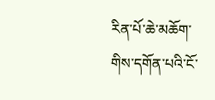རིན་པོ་ཆེ་མཆོག་གིས་དགོན་པའི་ངོ་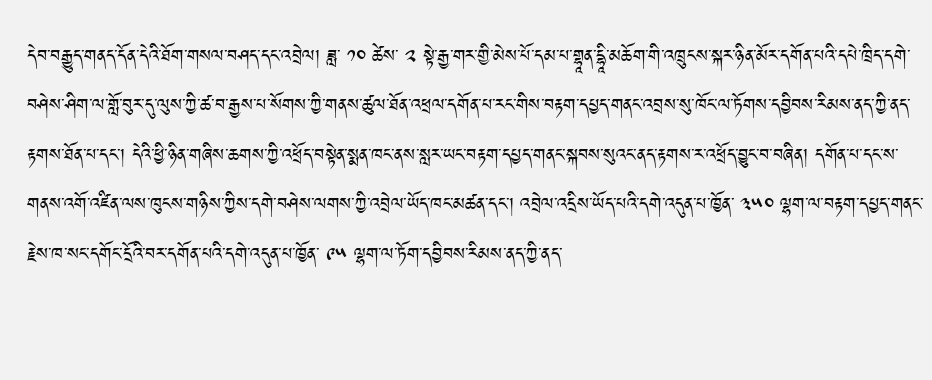དེབ་བརྒྱུད་གནད་དོན་དེའི་ཐོག་གསལ་བཤད་དང་འབྲེལ། ཟླ་ ༡༠ ཚེས་ ༢ སྟེ་རྒྱ་གར་གྱི་མེས་པོ་དམ་པ་གྷཱན་དྷཱི་མཆོག་གི་འཁྲུངས་སྐར་ཉིན་མོར་དགོན་པའི་དཔེ་ཁྲིད་དགེ་བཤེས་ཤིག་ལ་གློ་བུར་དུ་ལུས་ཀྱི་ཚ་བ་རྒྱས་པ་སོགས་ཀྱི་གནས་ཚུལ་ཐོན་འཕྲལ་དགོན་པ་རང་གིས་བརྟག་དཔྱད་གནང་འབྲས་སུ་ཁོང་ལ་ཏོགས་དབྱིབས་རིམས་ནད་ཀྱི་ནད་རྟགས་ཐོན་པ་དང་། དེའི་ཕྱི་ཉིན་གཞིས་ཆགས་ཀྱི་འཕྲོད་བསྟེན་སྨན་ཁང་ནས་སླར་ཡང་བརྟག་དཔྱད་གནང་སྐབས་སུའང་ནད་རྟགས་ར་འཕྲོད་བྱུང་བ་བཞིན། དགོན་པ་དང་ས་གནས་འགོ་འཛིན་ལས་ཁུངས་གཉིས་ཀྱིས་དགེ་བཤེས་ལགས་ཀྱི་འབྲེལ་ཡོད་ཁང་མཚན་དང་། འབྲེལ་འདྲིས་ཡོད་པའི་དགེ་འདུན་པ་ཁྱོན་ ༣༥༠ ལྷག་ལ་བརྟག་དཔྱད་གནང་རྗེས་ཁ་སང་དགོང་དྲོའི་བར་དགོན་པའི་དགེ་འདུན་པ་ཁྱོན་ ༩༥ ལྷག་ལ་ཏོག་དབྱིབས་རིམས་ནད་ཀྱི་ནད་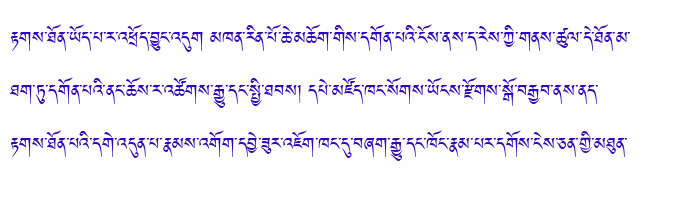རྟགས་ཐོན་ཡོད་པ་ར་འཕྲོད་བྱུང་འདུག མཁན་རིན་པོ་ཆེ་མཆོག་གིས་དགོན་པའི་ངོས་ནས་ད་རེས་ཀྱི་གནས་ཚུལ་དེ་ཐོན་མ་ཐག་ཏུ་དགོན་པའི་ནང་ཆོས་ར་འཚོགས་རྒྱུ་དང་སྤྱི་ཐབས། དཔེ་མཛོད་ཁང་སོགས་ཡོངས་རྫོགས་སྒོ་བརྒྱབ་ནས་ནད་རྟགས་ཐོན་པའི་དགེ་འདུན་པ་རྣམས་འགོག་དབྱེ་ཟུར་འཇོག་ཁང་དུ་བཞག་རྒྱུ་དང་ཁོང་རྣམ་པར་དགོས་ངེས་ཅན་གྱི་མཐུན་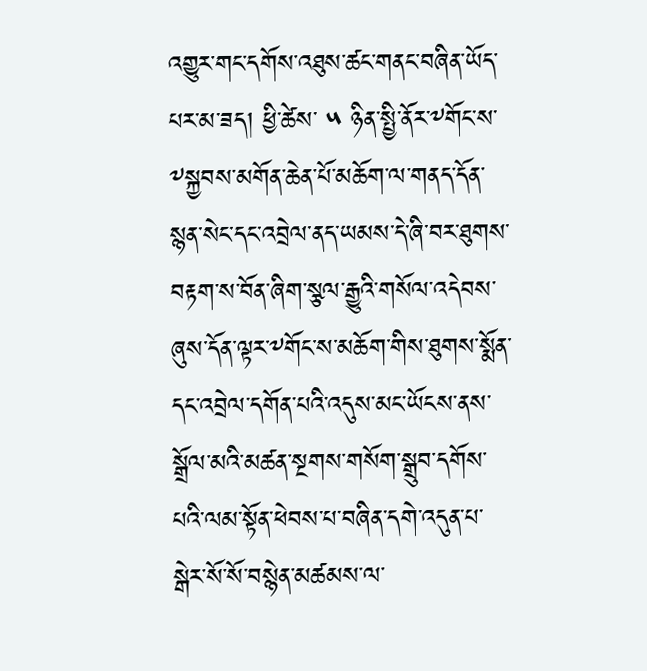འགྱུར་གང་དགོས་འཐུས་ཚང་གནང་བཞིན་ཡོད་པར་མ་ཟད། ཕྱི་ཚེས་ ༥ ཉིན་སྤྱི་ནོར་༸གོང་ས་༸སྐྱབས་མགོན་ཆེན་པོ་མཆོག་ལ་གནད་དོན་སྙན་སེང་དང་འབྲེལ་ནད་ཡམས་དེ་ཞི་བར་ཐུགས་བརྟག་ས་བོན་ཞིག་སྩལ་རྒྱུའི་གསོལ་འདེབས་ཞུས་དོན་ལྟར་༸གོང་ས་མཆོག་གིས་ཐུགས་སྨོན་དང་འབྲེལ་དགོན་པའི་འདུས་མང་ཡོངས་ནས་སྒྲོལ་མའི་མཚན་སྔགས་གསོག་སྒྲུབ་དགོས་པའི་ལམ་སྟོན་ཕེབས་པ་བཞིན་དགེ་འདུན་པ་སྒེར་སོ་སོ་བསྙེན་མཚམས་ལ་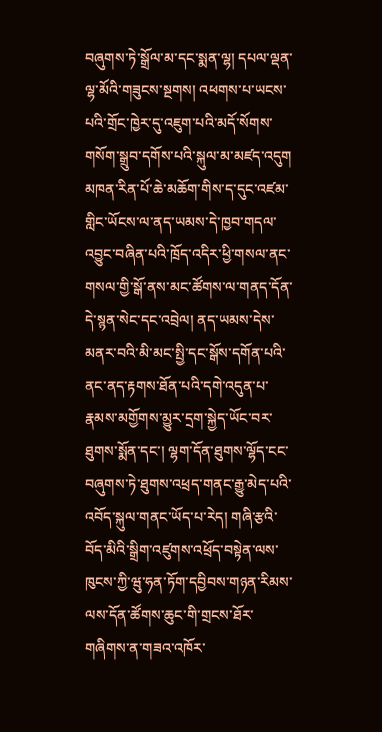བཞུགས་ཏེ་སྒྲོལ་མ་དང་སྨན་ལྷ། དཔལ་ལྡན་ལྷ་མོའི་གཟུངས་སྔགས། འཕགས་པ་ཡངས་པའི་གྲོང་ཁྱེར་དུ་འཇུག་པའི་མདོ་སོགས་གསོག་སྒྲུབ་དགོས་པའི་སྐུལ་མ་མཛད་འདུག མཁན་རིན་པོ་ཆེ་མཆོག་གིས་ད་དུང་འཛམ་གླིང་ཡོངས་ལ་ནད་ཡམས་དེ་ཁྱབ་གདལ་འབྱུང་བཞིན་པའི་ཁྲོད་འདིར་ཕྱི་གསལ་ནང་གསལ་གྱི་སྒོ་ནས་མང་ཚོགས་ལ་གནད་དོན་དེ་སྙན་སེང་དང་འབྲེལ། ནད་ཡམས་དེས་མནར་བའི་མི་མང་སྤྱི་དང་སྒོས་དགོན་པའི་ནང་ནད་རྟགས་ཐོན་པའི་དགེ་འདུན་པ་རྣམས་མགྱོགས་མྱུར་དྲག་སྐྱེད་ཡོང་བར་ཐུགས་སྨོན་དང་། ལྷག་དོན་ཐུགས་ལྷོད་ངང་བཞུགས་ཏེ་ཐུགས་འཕྲད་གནང་རྒྱུ་མེད་པའི་འབོད་སྐུལ་གནང་ཡོད་པ་རེད། གཞི་རྩའི་བོད་མིའི་སྒྲིག་འཛུགས་འཕྲོད་བསྟེན་ལས་ཁུངས་ཀྱི་ཝུ་ཧན་ཏོག་དབྱིབས་གཉན་རིམས་ལས་དོན་ཚོགས་ཆུང་གི་གྲངས་ཐོར་གཞིགས་ན་གཟའ་འཁོར་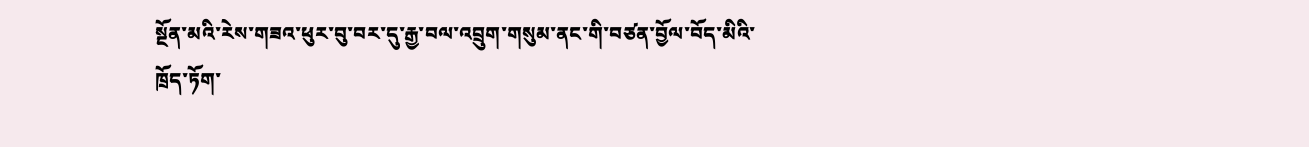སྔོན་མའི་རེས་གཟའ་ཕུར་བུ་བར་དུ་རྒྱ་བལ་འབྲུག་གསུམ་ནང་གི་བཙན་བྱོལ་བོད་མིའི་ཁྲོད་ཏོག་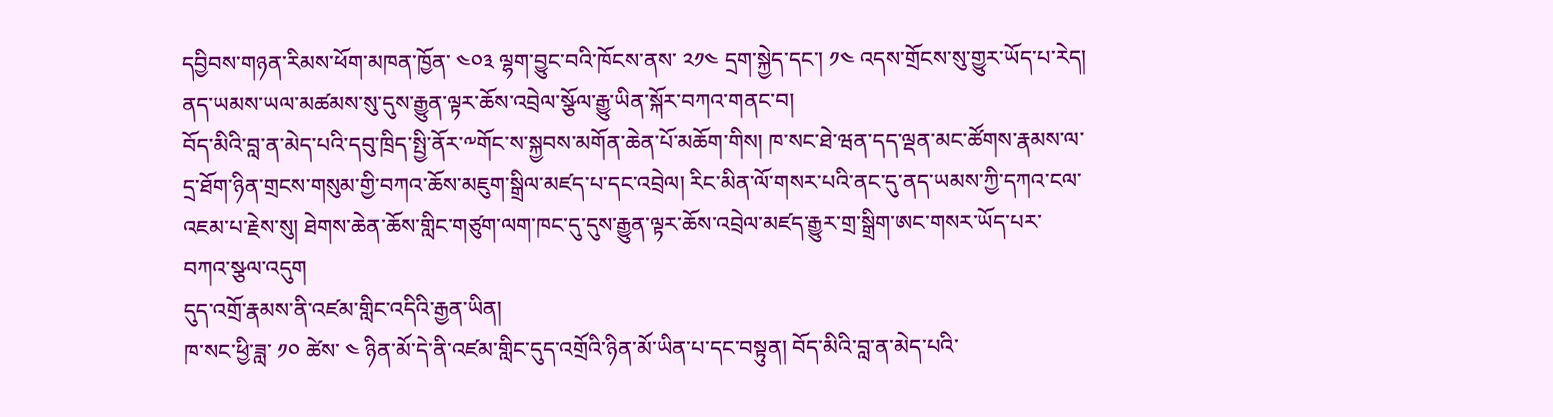དབྱིབས་གཉན་རིམས་ཕོག་མཁན་ཁྱོན་ ༤༠༣ ལྷག་བྱུང་བའི་ཁོངས་ནས་ ༢༡༤ དྲག་སྐྱེད་དང་། ༡༤ འདས་གྲོངས་སུ་གྱུར་ཡོད་པ་རེད།
ནད་ཡམས་ཡལ་མཚམས་སུ་དུས་རྒྱུན་ལྟར་ཆོས་འབྲེལ་སྩོལ་རྒྱུ་ཡིན་སྐོར་བཀའ་གནང་བ།
བོད་མིའི་བླ་ན་མེད་པའི་དབུ་ཁྲིད་སྤྱི་ནོར་༸གོང་ས་སྐྱབས་མགོན་ཆེན་པོ་མཆོག་གིས། ཁ་སང་ཐེ་ཝན་དད་ལྡན་མང་ཚོགས་རྣམས་ལ་དྲ་ཐོག་ཉིན་གྲངས་གསུམ་གྱི་བཀའ་ཆོས་མཇུག་སྒྲིལ་མཛད་པ་དང་འབྲེལ། རིང་མིན་ལོ་གསར་པའི་ནང་དུ་ནད་ཡམས་ཀྱི་དཀའ་ངལ་འཇམ་པ་རྗེས་སུ། ཐེགས་ཆེན་ཆོས་གླིང་གཙུག་ལག་ཁང་དུ་དུས་རྒྱུན་ལྟར་ཆོས་འབྲེལ་མཛད་རྒྱུར་གྲ་སྒྲིག་ཨང་གསར་ཡོད་པར་བཀའ་སྩལ་འདུག
དུད་འགྲོ་རྣམས་ནི་འཛམ་གླིང་འདིའི་རྒྱན་ཡིན།
ཁ་སང་ཕྱི་ཟླ་ ༡༠ ཚེས་ ༤ ཉིན་མོ་དེ་ནི་འཛམ་གླིང་དུད་འགྲོའི་ཉིན་མོ་ཡིན་པ་དང་བསྟུན། བོད་མིའི་བླ་ན་མེད་པའི་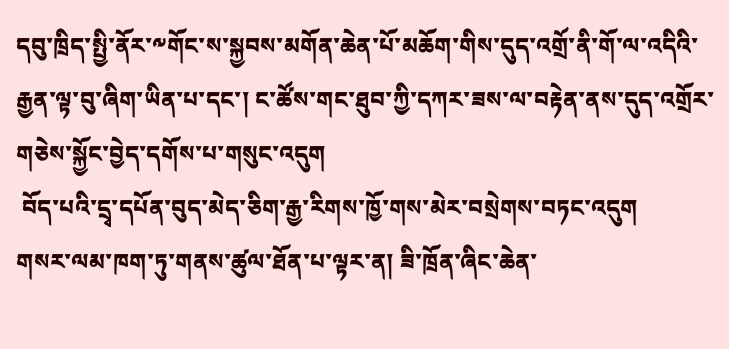དབུ་ཁྲིད་སྤྱི་ནོར་༸གོང་ས་སྐྱབས་མགོན་ཆེན་པོ་མཆོག་གིས་དུད་འགྲོ་ནི་གོ་ལ་འདིའི་རྒྱན་ལྟ་བུ་ཞིག་ཡིན་པ་དང་། ང་ཚོས་གང་ཐུབ་ཀྱི་དཀར་ཟས་ལ་བརྟེན་ནས་དུད་འགྲོར་གཅེས་སྐྱོང་བྱེད་དགོས་པ་གསུང་འདུག
 བོད་པའི་དྲྭ་དཔོན་བུད་མེད་ཅིག་རྒྱ་རིགས་ཁྱོ་གས་མེར་བསྲེགས་བཏང་འདུག
གསར་ལམ་ཁག་ཏུ་གནས་ཚུལ་ཐོན་པ་ལྟར་ན། ཟི་ཁྲོན་ཞིང་ཆེན་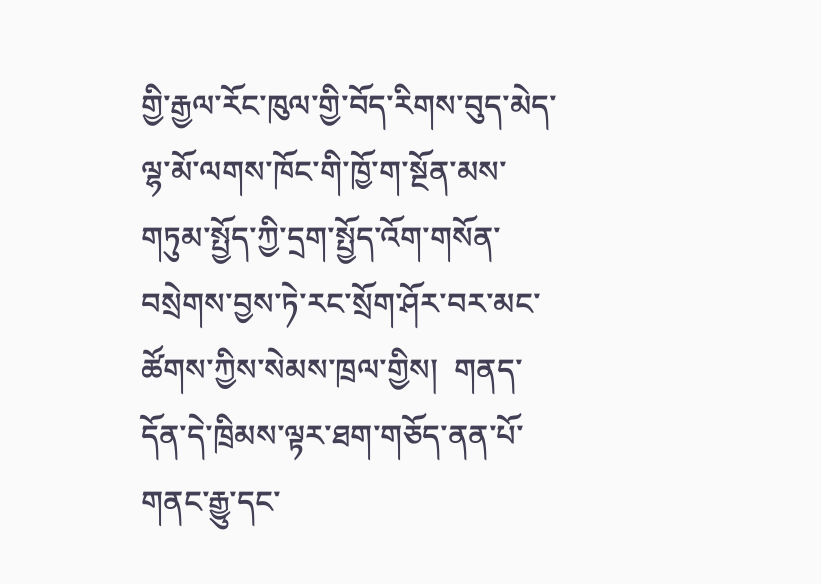གྱི་རྒྱལ་རོང་ཁུལ་གྱི་བོད་རིགས་བུད་མེད་ལྷ་མོ་ལགས་ཁོང་གི་ཁྱོ་ག་སྔོན་མས་གཏུམ་སྤྱོད་ཀྱི་དྲག་སྤྱོད་འོག་གསོན་བསྲེགས་བྱས་ཏེ་རང་སྲོག་ཤོར་བར་མང་ཚོགས་ཀྱིས་སེམས་ཁྲལ་གྱིས།  གནད་དོན་དེ་ཁྲིམས་ལྟར་ཐག་གཅོད་ནན་པོ་གནང་རྒྱུ་དང་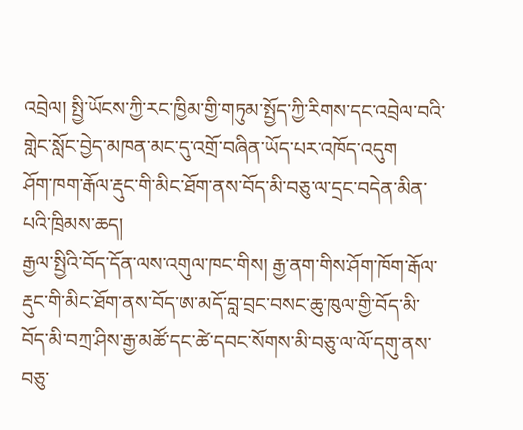འབྲེལ། སྤྱི་ཡོངས་ཀྱི་རང་ཁྱིམ་གྱི་གཏུམ་སྤྱོད་ཀྱི་རིགས་དང་འབྲེལ་བའི་གླེང་སློང་བྱེད་མཁན་མང་དུ་འགྲོ་བཞིན་ཡོད་པར་འཁོད་འདུག
ཤོག་ཁག་རྒོལ་རྡུང་གི་མིང་ཐོག་ནས་བོད་མི་བཅུ་ལ་དྲང་བདེན་མིན་པའི་ཁྲིམས་ཆད།
རྒྱལ་སྤྱིའི་བོད་དོན་ལས་འགུལ་ཁང་གིས། རྒྱ་ནག་གིས་ཤོག་ཁོག་རྒོལ་རྡུང་གི་མིང་ཐོག་ནས་བོད་ཨ་མདོ་བླ་བྲང་བསང་ཆུ་ཁུལ་གྱི་བོད་མི་བོད་མི་བཀྲ་ཤིས་རྒྱ་མཚོ་དང་ཚེ་དབང་སོགས་མི་བཅུ་ལ་ལོ་དགུ་ནས་བཅུ་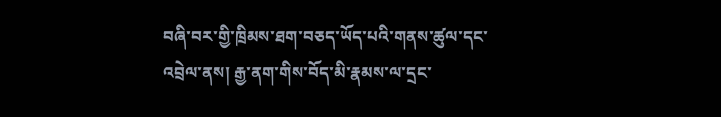བཞི་བར་གྱི་ཁྲིམས་ཐག་བཅད་ཡོད་པའི་གནས་ཚུལ་དང་འབྲེལ་ནས། རྒྱ་ནག་གིས་བོད་མི་རྣམས་ལ་དྲང་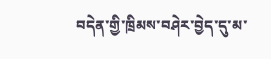བདེན་གྱི་ཁྲིམས་བཤེར་བྱེད་དུ་མ་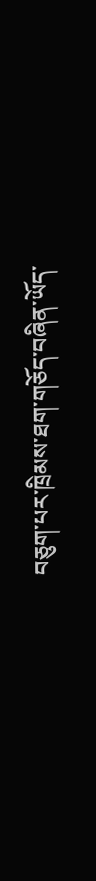བཅུག་པར་ཁྲིམས་ཐག་གཅོད་བཞིན་ཡོད་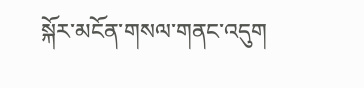སྐོར་མངོན་གསལ་གནང་འདུག